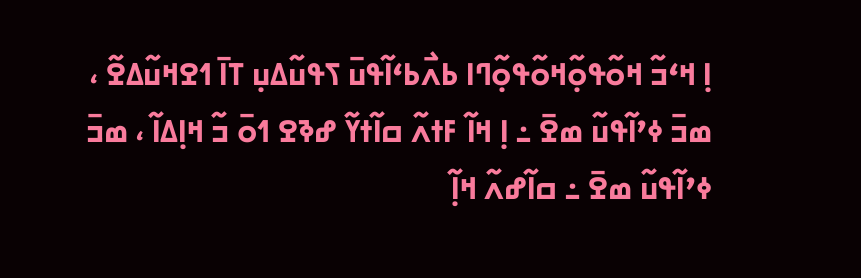ߊ߲ ߞߵߏ߬ ߞߋ߬ߟߋ߲߬ߞߋ߬ߟߋ߲߬ߣߊ ߕߍ߯ߕߵߊ߬ߟߎ߫ ߖߟߎ߬ߡߎ߲ ߠߊ߫ ߗߐߞߎ߬ߡߐ߬ ، ߘߏ߫ ߦߴߊ߬ߟߎ߬ ߘߐ߫ ߸ ߊ߲ ߞߊ߬ ߓߙߍ߬ ߛߊ߬ߙߌ߬ ߝߢߐ ߗߋ߫ ߏ߬ ߞߊ߲ߡߊ߬ ، ߘߏ߫ ߦߴߊ߬ߟߎ߬ ߘߐ߫ ߸ ߛߊ߬ߝߍ߬ ߞߊ߲߬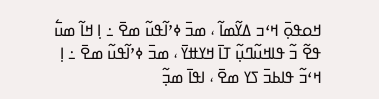ߞߋߟߋ߲߫ ߞߵߏ ߡߌ߬ߘߊ߬ ، ߘߏ߫ ߦߴߊ߬ߟߎ߬ ߘߐ߫ ߸ ߊ߲ ߞߊ߬ ߘߎ߱ ߟߐ߬ ߏ߬ ߟߊߞߎ߬ߣߎ߲߬ ߠߊ߫ ߞߌߚߌ߫ ، ߘߏ߫ ߦߴߊ߬ߟߎ߬ ߘߐ߫ ߸ ߊ߲ ߞߵߏ߬ ߟߊߕߏ߫ ߖߌ ߘߐ߫ ، ߊߟߊ߫ ߘߏ߲߬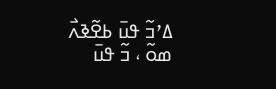ߡߴߏ߬ ߟߎ߫ ߕߐ߬ߢߍ߯ ߘߋ߬ ، ߏ߬ ߟߎ߫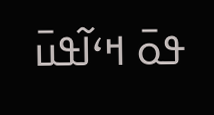ߟߋ߫ ߞߵߊ߬ߟߎ߫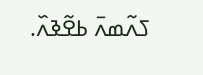ߖߍ߬ߘߍ߫ ߕߐ߬ߢߍ߰.